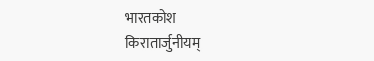भारतकोश
किरातार्जुनीयम्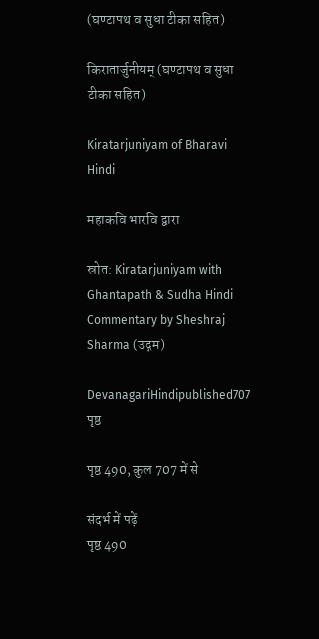(घण्टापथ व सुधा टीका सहित)

किरातार्जुनीयम् (घण्टापथ व सुधा टीका सहित)

Kiratarjuniyam of Bharavi Hindi

महाकवि भारवि द्वारा

स्रोत: Kiratarjuniyam with Ghantapath & Sudha Hindi Commentary by Sheshraj Sharma (उद्गम)

DevanagariHindipublished707 पृष्ठ

पृष्ठ 490, कुल 707 में से

संदर्भ में पढ़ें
पृष्ठ 490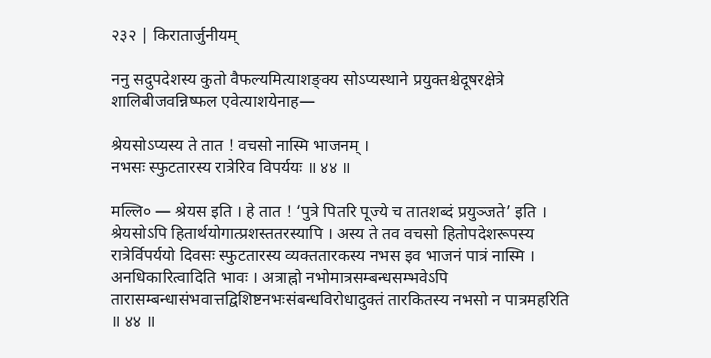२३२ | किरातार्जुनीयम्

ननु सदुपदेशस्य कुतो वैफल्यमित्याशङ्क्य सोऽप्यस्थाने प्रयुक्तश्चेदूषरक्षेत्रे शालिबीजवन्निष्फल एवेत्याशयेनाह—

श्रेयसोऽप्यस्य ते तात ! वचसो नास्मि भाजनम् ।
नभसः स्फुटतारस्य रात्रेरिव विपर्ययः ॥ ४४ ॥

मल्लि० — श्रेयस इति । हे तात ! ‘पुत्रे पितरि पूज्ये च तातशब्दं प्रयुञ्जते’ इति । श्रेयसोऽपि हितार्थयोगात्प्रशस्ततरस्यापि । अस्य ते तव वचसो हितोपदेशरूपस्य रात्रेर्विपर्ययो दिवसः स्फुटतारस्य व्यक्ततारकस्य नभस इव भाजनं पात्रं नास्मि । अनधिकारित्वादिति भावः । अत्राह्नो नभोमात्रसम्बन्धसम्भवेऽपि तारासम्बन्धासंभवात्तद्विशिष्टनभःसंबन्धविरोधादुक्तं तारकितस्य नभसो न पात्रमहरिति ॥ ४४ ॥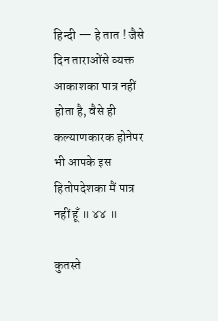हिन्दी — हे तात ! जैसे दिन ताराओंसे व्यक्त आकाशका पात्र नहीं होता है, वैसे ही कल्याणकारक होनेपर भी आपके इस हितोपदेशका मैं पात्र नहीं हूँ ॥ ४४ ॥

कुतस्ते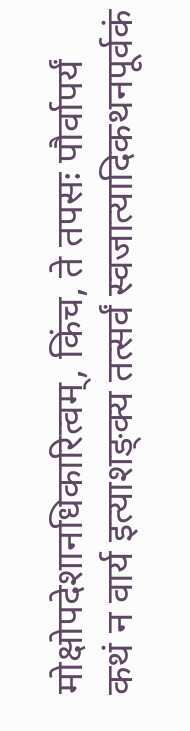मोक्षोपदेशानधिकारित्वम्, किंच, ते तपसः पौर्वापर्यं कथं न वार्य इत्याशङ्क्य तत्सर्वं स्वजात्यादिकथनपूर्वकं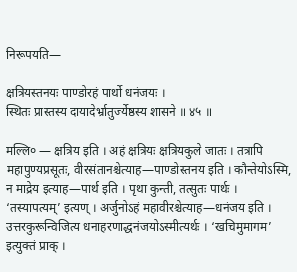निरूपयति—

क्षत्रियस्तनयः पाण्डोरहं पार्थो धनंजयः ।
स्थितः प्रास्तस्य दायादेर्भ्रातुर्ज्येष्ठस्य शासने ॥ ४५ ॥

मल्लि० — क्षत्रिय इति । अहं क्षत्रियः क्षत्रियकुले जातः । तत्रापि महापुण्यप्रसूतः, वीरसंतानश्चेत्याह—पाण्डोस्तनय इति । कौन्तेयोऽस्मि, न माद्रेय इत्याह—पार्थ इति । पृथा कुन्ती, तत्सुतः पार्थः । ‘तस्यापत्यम्’ इत्यण् । अर्जुनोऽहं महावीरश्चेत्याह—धनंजय इति । उत्तरकुरून्विजित्य धनाहरणाद्धनंजयोऽस्मीत्यर्थः । ‘खचिमुमागम’ इत्युक्तं प्राक् ।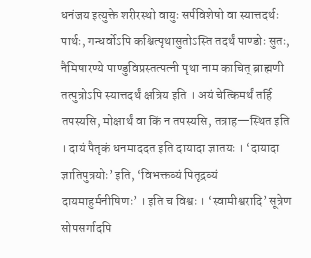धनंजय इत्युक्ते शरीरस्थो वायुः सर्पविशेषो वा स्यात्तदर्थः पार्थः, गन्धर्वोऽपि कश्चित्पृथासुतोऽस्ति तदर्थं पाण्डोः सुतः, नैमिषारण्ये पाण्डुविप्रस्तत्पत्नी पृथा नाम काचित् ब्राह्मणी तत्पुत्रोऽपि स्यात्तदर्थं क्षत्रिय इति । अयं चेत्किमर्थं तर्हि तपस्यसि, मोक्षार्थं वा किं न तपस्यसि, तत्राह—स्थित इति । दायं पैतृकं धनमाददत इति दायादा ज्ञातयः । ‘दायादा ज्ञातिपुत्रयोः’ इति, ‘विभक्तव्यं पितृद्रव्यं दायमाहुर्मनीषिणः’ । इति च विश्वः । ‘स्वामीश्वरादि’ सूत्रेण सोपसर्गादपि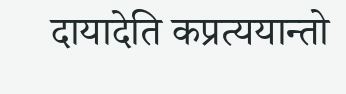दायादेति कप्रत्ययान्तो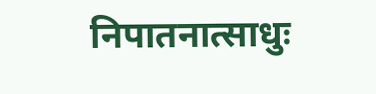निपातनात्साधुः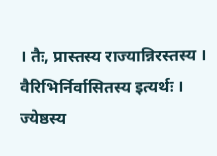। तैः, प्रास्तस्य राज्यान्निरस्तस्य । वैरिभिर्निर्वासितस्य इत्यर्थः । ज्येष्ठस्य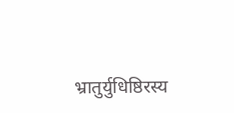भ्रातुर्युधिष्ठिरस्य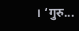। ‘गुरु...